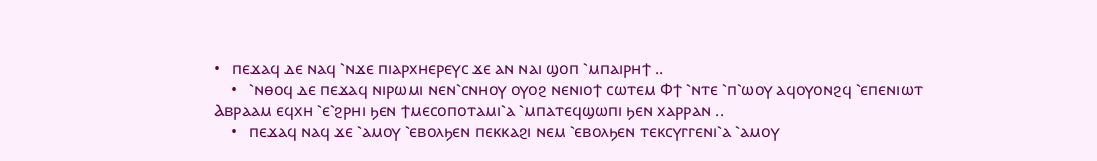•   ⲡⲉϫⲁϥ ⲇⲉ ⲛⲁϥ ⳿ⲛϫⲉ ⲡⲓⲁⲣⲭⲏⲉⲣⲉⲩⲥ ϫⲉ ⲁⲛ ⲛⲁⲓ ϣⲟⲡ ⳿ⲙⲡⲁⲓⲣⲏϯ ..
    •   ⳿ⲛⲑⲟϥ ⲇⲉ ⲡⲉϫⲁϥ ⲛⲓⲣⲱⲙⲓ ⲛⲉⲛ⳿ⲥⲛⲏⲟⲩ ⲟⲩⲟϩ ⲛⲉⲛⲓⲟϯ ⲥⲱⲧⲉⲙ Ⲫϯ ⳿ⲛⲧⲉ ⳿ⲡ⳿ⲱⲟⲩ ⲁϥⲟⲩⲟⲛϩϥ ⳿ⲉⲡⲉⲛⲓⲱⲧ Ⲁⲃⲣⲁⲁⲙ ⲉϥⲭⲏ ⳿ⲉ⳿ϩⲣⲏⲓ ϧⲉⲛ ϯⲙⲉⲥⲟⲡⲟⲧⲁⲙⲓ⳿ⲁ ⳿ⲙⲡⲁⲧⲉϥϣⲱⲡⲓ ϧⲉⲛ ⲭⲁⲣⲣⲁⲛ ..
    •   ⲡⲉϫⲁϥ ⲛⲁϥ ϫⲉ ⳿ⲁⲙⲟⲩ ⳿ⲉⲃⲟⲗϧⲉⲛ ⲡⲉⲕⲕⲁϩⲓ ⲛⲉⲙ ⳿ⲉⲃⲟⲗϧⲉⲛ ⲧⲉⲕⲥⲩⲅⲅⲉⲛⲓ⳿ⲁ ⳿ⲁⲙⲟⲩ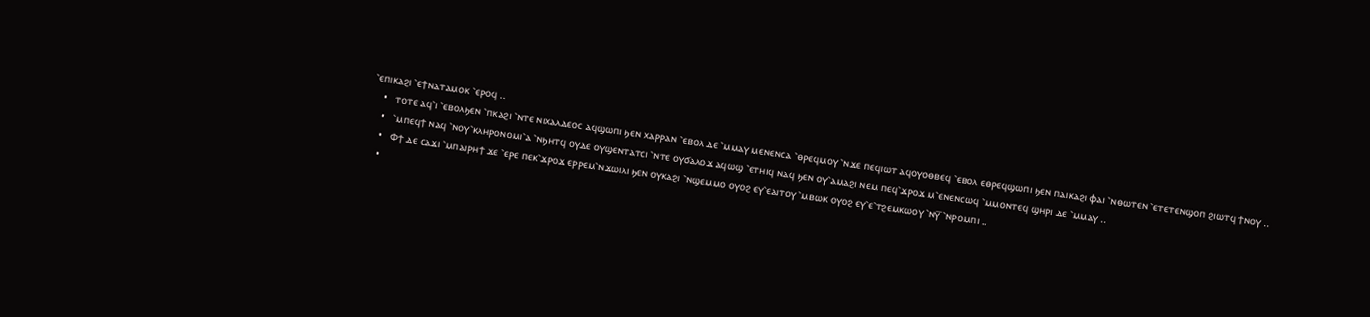⳿ⲉⲡⲓⲕⲁϩⲓ ⳿ⲉϯⲛⲁⲧⲁⲙⲟⲕ ⳿ⲉⲣⲟϥ ..
    •   ⲧⲟⲧⲉ ⲁϥ⳿ⲓ ⳿ⲉⲃⲟⲗϧⲉⲛ ⳿ⲡⲕⲁϩⲓ ⳿ⲛⲧⲉ ⲛⲓⲭⲁⲗⲇⲉⲟⲥ ⲁϥϣⲱⲡⲓ ϧⲉⲛ ⲭⲁⲣⲣⲁⲛ ⳿ⲉⲃⲟⲗ ⲇⲉ ⳿ⲙⲙⲁⲩ ⲙⲉⲛⲉⲛⲥⲁ ⳿ⲑⲣⲉϥⲙⲟⲩ ⳿ⲛϫⲉ ⲡⲉϥⲓⲱⲧ ⲁϥⲟⲩⲟⲑⲃⲉϥ ⳿ⲉⲃⲟⲗ ⲉⲑⲣⲉϥϣⲱⲡⲓ ϧⲉⲛ ⲡⲁⲓⲕⲁϩⲓ ⲫⲁⲓ ⳿ⲛⲑⲱⲧⲉⲛ ⳿ⲉⲧⲉⲧⲉⲛϣⲟⲡ ϩⲓⲱⲧϥ ϯⲛⲟⲩ ..
    •   ⳿ⲙⲡⲉϥϯ ⲛⲁϥ ⳿ⲛⲟⲩ⳿ⲕⲗⲏⲣⲟⲛⲟⲙⲓ⳿ⲁ ⳿ⲛϧⲏⲧϥ ⲟⲩⲇⲉ ⲟⲩϣⲉⲛⲧⲁⲧⲥⲓ ⳿ⲛⲧⲉ ⲟⲩϭⲁⲗⲟϫ ⲁϥⲱϣ ⳿ⲉⲧⲏⲓϥ ⲛⲁϥ ϧⲉⲛ ⲟⲩ⳿ⲁⲙⲁϩⲓ ⲛⲉⲙ ⲡⲉϥ⳿ϫⲣⲟϫ ⲙ⳿ⲉⲛⲉⲛⲥⲱϥ ⳿ⲙⲙⲟⲛⲧⲉϥ ϣⲏⲣⲓ ⲇⲉ ⳿ⲙⲙⲁⲩ ..
    •   Ⲫϯ ⲇⲉ ⲥⲁϫⲓ ⳿ⲙⲡⲁⲓⲣⲏϯ ϫⲉ ⳿ⲉⲣⲉ ⲡⲉⲕ⳿ϫⲣⲟϫ ⲉⲣⲣⲉⲙ⳿ⲛϫⲱⲓⲗⲓ ϧⲉⲛ ⲟⲩⲕⲁϩⲓ ⳿ⲛϣⲉⲙⲙⲟ ⲟⲩⲟϩ ⲉⲩ⳿ⲉⲁⲓⲧⲟⲩ ⳿ⲙⲃⲱⲕ ⲟⲩⲟϩ ⲉⲩ⳿ⲉ⳿ⲧϩⲉⲙⲕⲱⲟⲩ ⳿ⲛⲩ̅ ⳿ⲛⲣⲟⲙⲡⲓ ..
    •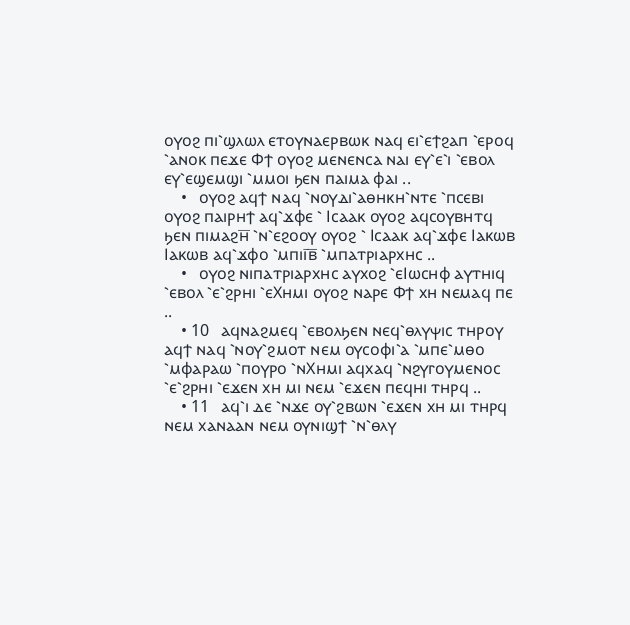ⲟⲩⲟϩ ⲡⲓ⳿ϣⲗⲱⲗ ⲉⲧⲟⲩⲛⲁⲉⲣⲃⲱⲕ ⲛⲁϥ ⲉⲓ⳿ⲉϯϩⲁⲡ ⳿ⲉⲣⲟϥ ⳿ⲁⲛⲟⲕ ⲡⲉϫⲉ Ⲫϯ ⲟⲩⲟϩ ⲙⲉⲛⲉⲛⲥⲁ ⲛⲁⲓ ⲉⲩ⳿ⲉ⳿ⲓ ⳿ⲉⲃⲟⲗ ⲉⲩ⳿ⲉϣⲉⲙϣⲓ ⳿ⲙⲙⲟⲓ ϧⲉⲛ ⲡⲁⲓⲙⲁ ⲫⲁⲓ ..
    •   ⲟⲩⲟϩ ⲁϥϯ ⲛⲁϥ ⳿ⲛⲟⲩⲇⲓ⳿ⲁⲑⲏⲕⲏ⳿ⲛⲧⲉ ⳿ⲡⲥⲉⲃⲓ ⲟⲩⲟϩ ⲡⲁⲓⲣⲏϯ ⲁϥ⳿ϫⲫⲉ ⳿ Ⲓⲥⲁⲁⲕ ⲟⲩⲟϩ ⲁϥⲥⲟⲩⲃⲏⲧϥ ϧⲉⲛ ⲡⲓⲙⲁϩⲏ̅ ⳿ⲛ⳿ⲉϩⲟⲟⲩ ⲟⲩⲟϩ ⳿ Ⲓⲥⲁⲁⲕ ⲁϥ⳿ϫⲫⲉ Ⲓⲁⲕⲱⲃ Ⲓⲁⲕⲱⲃ ⲁϥ⳿ϫⲫⲟ ⳿ⲙⲡⲓⲓ̅ⲃ̅ ⳿ⲙⲡⲁⲧⲣⲓⲁⲣⲭⲏⲥ ..
    •   ⲟⲩⲟϩ ⲛⲓⲡⲁⲧⲣⲓⲁⲣⲭⲏⲥ ⲁⲩⲭⲟϩ ⳿ⲉⲒⲱⲥⲏⲫ ⲁⲩⲧⲏⲓϥ ⳿ⲉⲃⲟⲗ ⳿ⲉ⳿ϩⲣⲏⲓ ⳿ⲉⲬⲏⲙⲓ ⲟⲩⲟϩ ⲛⲁⲣⲉ Ⲫϯ ⲭⲏ ⲛⲉⲙⲁϥ ⲡⲉ ..
    • 10   ⲁϥⲛⲁϩⲙⲉϥ ⳿ⲉⲃⲟⲗϧⲉⲛ ⲛⲉϥ⳿ⲑⲗⲩⲯⲓⲥ ⲧⲏⲣⲟⲩ ⲁϥϯ ⲛⲁϥ ⳿ⲛⲟⲩ⳿ϩⲙⲟⲧ ⲛⲉⲙ ⲟⲩⲥⲟⲫⲓ⳿ⲁ ⳿ⲙⲡⲉ⳿ⲙⲑⲟ ⳿ⲙⲫⲁⲣⲁⲱ ⳿ⲡⲟⲩⲣⲟ ⳿ⲛⲬⲏⲙⲓ ⲁϥⲭⲁϥ ⳿ⲛϩⲩⲅⲟⲩⲙⲉⲛⲟⲥ ⳿ⲉ⳿ϩⲣⲏⲓ ⳿ⲉϫⲉⲛ ⲭⲏ ⲙⲓ ⲛⲉⲙ ⳿ⲉϫⲉⲛ ⲡⲉϥⲏⲓ ⲧⲏⲣϥ ..
    • 11   ⲁϥ⳿ⲓ ⲇⲉ ⳿ⲛϫⲉ ⲟⲩ⳿ϩⲃⲱⲛ ⳿ⲉϫⲉⲛ ⲭⲏ ⲙⲓ ⲧⲏⲣϥ ⲛⲉⲙ ⲭⲁⲛⲁⲁⲛ ⲛⲉⲙ ⲟⲩⲛⲓϣϯ ⳿ⲛ⳿ⲑⲗⲩ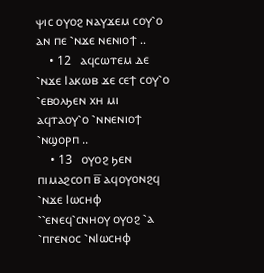ⲯⲓⲥ ⲟⲩⲟϩ ⲛⲁⲩϫⲉⲙ ⲥⲟⲩ⳿ⲟ ⲁⲛ ⲡⲉ ⳿ⲛϫⲉ ⲛⲉⲛⲓⲟϯ ..
    • 12   ⲁϥⲥⲱⲧⲉⲙ ⲇⲉ ⳿ⲛϫⲉ Ⲓⲁⲕⲱⲃ ϫⲉ ⲥⲉϯ ⲥⲟⲩ⳿ⲟ ⳿ⲉⲃⲟⲗϧⲉⲛ ⲭⲏ ⲙⲓ ⲁϥⲧⲁⲟⲩ⳿ⲟ ⳿ⲛⲛⲉⲛⲓⲟϯ ⳿ⲛϣⲟⲣⲡ ..
    • 13   ⲟⲩⲟϩ ϧⲉⲛ ⲡⲓⲙⲁϩⲥⲟⲡ ⲃ̅ ⲁϥⲟⲩⲟⲛϩϥ ⳿ⲛϫⲉ Ⲓⲱⲥⲏⲫ ⳿⳿ⲉⲛⲉϥ⳿ⲥⲛⲏⲟⲩ ⲟⲩⲟϩ ⳿ⲁ ⳿ⲡⲅⲉⲛⲟⲥ ⳿ⲛⲒⲱⲥⲏⲫ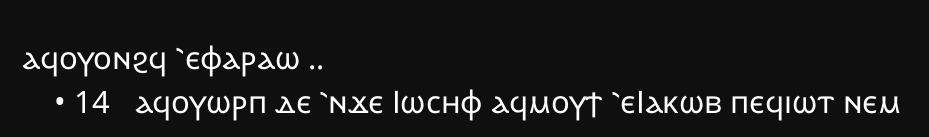ⲁϥⲟⲩⲟⲛϩϥ ⳿ⲉⲫⲁⲣⲁⲱ ..
    • 14   ⲁϥⲟⲩⲱⲣⲡ ⲇⲉ ⳿ⲛϫⲉ Ⲓⲱⲥⲏⲫ ⲁϥⲙⲟⲩϯ ⳿ⲉⲒⲁⲕⲱⲃ ⲡⲉϥⲓⲱⲧ ⲛⲉⲙ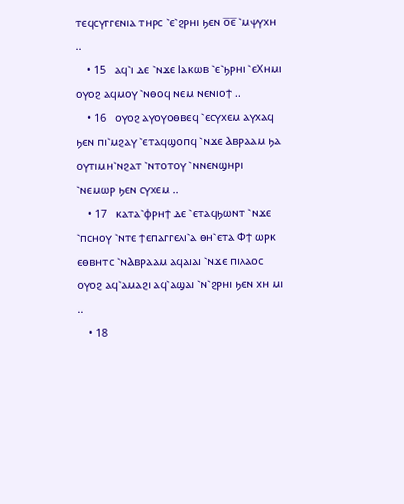ⲧⲉϥⲥⲩⲅⲅⲉⲛⲓⲁ ⲧⲏⲣⲥ ⳿ⲉ⳿ϩⲣⲏⲓ ϧⲉⲛ ⲟ̅ⲉ̅ ⳿ⲙⲯⲩⲭⲏ ..
    • 15   ⲁϥ⳿ⲓ ⲇⲉ ⳿ⲛϫⲉ Ⲓⲁⲕⲱⲃ ⳿ⲉ⳿ϧⲣⲏⲓ ⳿ⲉⲬⲏⲙⲓ ⲟⲩⲟϩ ⲁϥⲙⲟⲩ ⳿ⲛⲑⲟϥ ⲛⲉⲙ ⲛⲉⲛⲓⲟϯ ..
    • 16   ⲟⲩⲟϩ ⲁⲩⲟⲩⲟⲑⲃⲉϥ ⳿ⲉⲥⲩⲭⲉⲙ ⲁⲩⲭⲁϥ ϧⲉⲛ ⲡⲓ⳿ⲙϩⲁⲩ ⳿ⲉⲧⲁϥϣⲟⲡϥ ⳿ⲛϫⲉ Ⲁⲃⲣⲁⲁⲙ ϧⲁ ⲟⲩⲧⲓⲙⲏ⳿ⲛϩⲁⲧ ⳿ⲛⲧⲟⲧⲟⲩ ⳿ⲛⲛⲉⲛϣⲏⲣⲓ ⳿ⲛⲉⲙⲱⲣ ϧⲉⲛ ⲥⲩⲭⲉⲙ ..
    • 17   ⲕⲁⲧⲁ⳿ⲫⲣⲏϯ ⲇⲉ ⳿ⲉⲧⲁϥϧⲱⲛⲧ ⳿ⲛϫⲉ ⳿ⲡⲥⲏⲟⲩ ⳿ⲛⲧⲉ ϯⲉⲡⲁⲅⲅⲉⲗⲓ⳿ⲁ ⲑⲏ⳿ⲉⲧⲁ Ⲫϯ ⲱⲣⲕ ⲉⲑⲃⲏⲧⲥ ⳿ⲛⲀⲃⲣⲁⲁⲙ ⲁϥⲁⲓⲁⲓ ⳿ⲛϫⲉ ⲡⲓⲗⲁⲟⲥ ⲟⲩⲟϩ ⲁϥ⳿ⲁⲙⲁϩⲓ ⲁϥ⳿ⲁϣⲁⲓ ⳿ⲛ⳿ϩⲣⲏⲓ ϧⲉⲛ ⲭⲏ ⲙⲓ ..
    • 18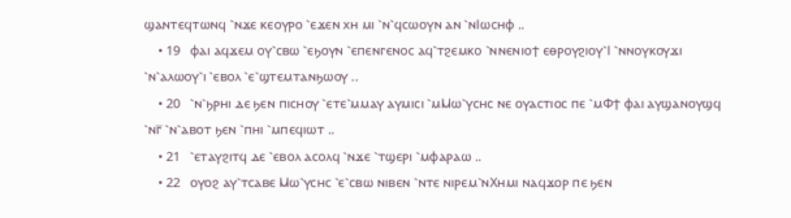ϣⲁⲛⲧⲉϥⲧⲱⲛϥ ⳿ⲛϫⲉ ⲕⲉⲟⲩⲣⲟ ⳿ⲉϫⲉⲛ ⲭⲏ ⲙⲓ ⳿ⲛ⳿ϥⲥⲱⲟⲩⲛ ⲁⲛ ⳿ⲛⲒⲱⲥⲏⲫ ..
    • 19   ⲫⲁⲓ ⲁϥϫⲉⲙ ⲟⲩ⳿ⲥⲃⲱ ⳿ⲉϧⲟⲩⲛ ⳿ⲉⲡⲉⲛⲅⲉⲛⲟⲥ ⲁϥ⳿ⲧϩⲉⲙⲕⲟ ⳿ⲛⲛⲉⲛⲓⲟϯ ⲉⲑⲣⲟⲩϩⲓⲟⲩ⳿Ⲓ ⳿ⲛⲛⲟⲩⲕⲟⲩϫⲓ ⳿ⲛ⳿ⲁⲗⲱⲟⲩ⳿ⲓ ⳿ⲉⲃⲟⲗ ⳿ⲉ⳿ϣⲧⲉⲙⲧⲁⲛϧⲱⲟⲩ ..
    • 20   ⳿ⲛ⳿ϧⲣⲏⲓ ⲇⲉ ϧⲉⲛ ⲡⲓⲥⲏⲟⲩ ⳿ⲉⲧⲉ⳿ⲙⲙⲁⲩ ⲁⲩⲙⲓⲥⲓ ⳿ⲙⲘⲱ⳿ⲩⲥⲏⲥ ⲛⲉ ⲟⲩⲁⲥⲧⲓⲟⲥ ⲡⲉ ⳿ⲙⲪϯ ⲫⲁⲓ ⲁⲩϣⲁⲛⲟⲩϣϥ ⳿ⲛⲅ̅ ⳿ⲛ⳿ⲁⲃⲟⲧ ϧⲉⲛ ⳿ⲡⲏⲓ ⳿ⲙⲡⲉϥⲓⲱⲧ ..
    • 21   ⳿ⲉⲧⲁⲩϩⲓⲧϥ ⲇⲉ ⳿ⲉⲃⲟⲗ ⲁⲥⲟⲗϥ ⳿ⲛϫⲉ ⳿ⲧϣⲉⲣⲓ ⳿ⲙⲫⲁⲣⲁⲱ ..
    • 22   ⲟⲩⲟϩ ⲁⲩ⳿ⲧⲥⲁⲃⲉ Ⲙⲱ⳿ⲩⲥⲏⲥ ⳿ⲉ⳿ⲥⲃⲱ ⲛⲓⲃⲉⲛ ⳿ⲛⲧⲉ ⲛⲓⲣⲉⲙ⳿ⲛⲬⲏⲙⲓ ⲛⲁϥϫⲟⲣ ⲡⲉ ϧⲉⲛ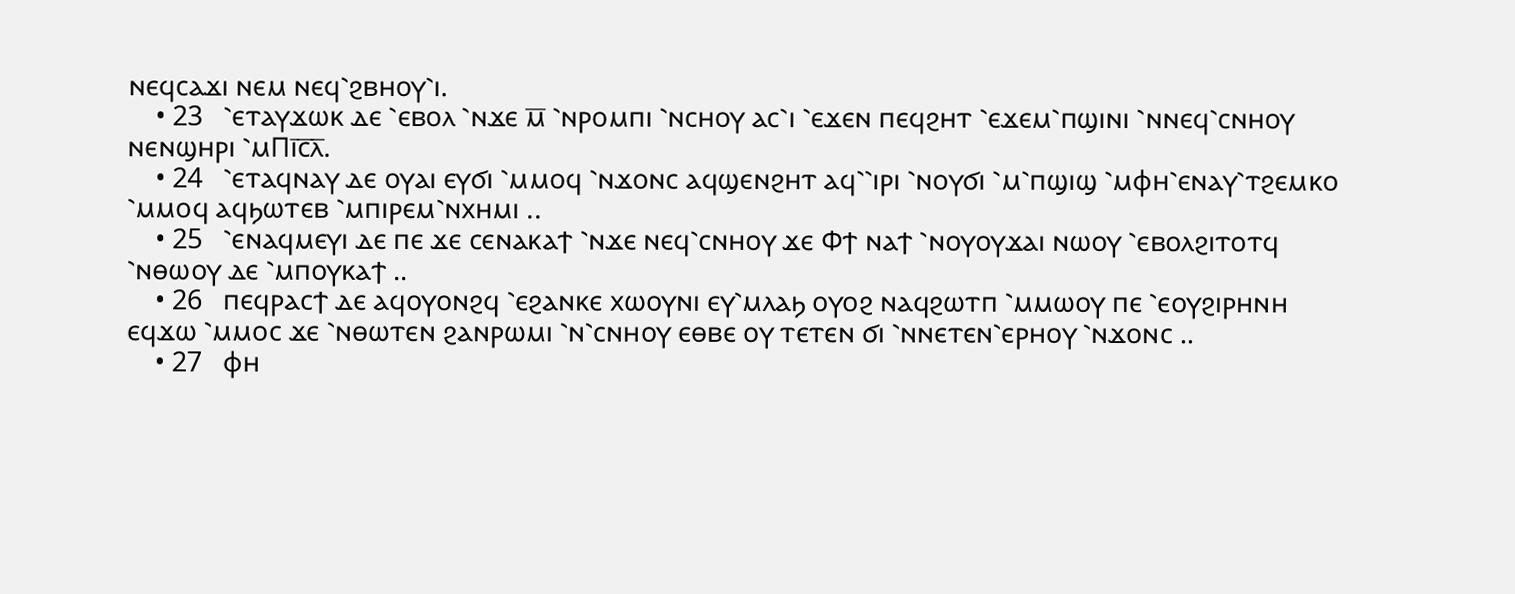ⲛⲉϥⲥⲁϫⲓ ⲛⲉⲙ ⲛⲉϥ⳿ϩⲃⲏⲟⲩ⳿ⲓ.
    • 23   ⳿ⲉⲧⲁⲩϫⲱⲕ ⲇⲉ ⳿ⲉⲃⲟⲗ ⳿ⲛϫⲉ ⲙ̅ ⳿ⲛⲣⲟⲙⲡⲓ ⳿ⲛⲥⲏⲟⲩ ⲁⲥ⳿ⲓ ⳿ⲉϫⲉⲛ ⲡⲉϥϩⲏⲧ ⳿ⲉϫⲉⲙ⳿ⲡϣⲓⲛⲓ ⳿ⲛⲛⲉϥ⳿ⲥⲛⲏⲟⲩ ⲛⲉⲛϣⲏⲣⲓ ⳿ⲙⲠⲓ̅ⲥ̅ⲗ̅.
    • 24   ⳿ⲉⲧⲁϥⲛⲁⲩ ⲇⲉ ⲟⲩⲁⲓ ⲉⲩϭⲓ ⳿ⲙⲙⲟϥ ⳿ⲛϫⲟⲛⲥ ⲁϥϣⲉⲛϩⲏⲧ ⲁϥ⳿⳿ⲓⲣⲓ ⳿ⲛⲟⲩϭⲓ ⳿ⲙ⳿ⲡϣⲓϣ ⳿ⲙⲫⲏ⳿ⲉⲛⲁⲩ⳿ⲧϩⲉⲙⲕⲟ ⳿ⲙⲙⲟϥ ⲁϥϧⲱⲧⲉⲃ ⳿ⲙⲡⲓⲣⲉⲙ⳿ⲛⲭⲏⲙⲓ ..
    • 25   ⳿ⲉⲛⲁϥⲙⲉⲩⲓ ⲇⲉ ⲡⲉ ϫⲉ ⲥⲉⲛⲁⲕⲁϯ ⳿ⲛϫⲉ ⲛⲉϥ⳿ⲥⲛⲏⲟⲩ ϫⲉ Ⲫϯ ⲛⲁϯ ⳿ⲛⲟⲩⲟⲩϫⲁⲓ ⲛⲱⲟⲩ ⳿ⲉⲃⲟⲗϩⲓⲧⲟⲧϥ ⳿ⲛⲑⲱⲟⲩ ⲇⲉ ⳿ⲙⲡⲟⲩⲕⲁϯ ..
    • 26   ⲡⲉϥⲣⲁⲥϯ ⲇⲉ ⲁϥⲟⲩⲟⲛϩϥ ⳿ⲉϩⲁⲛⲕⲉ ⲭⲱⲟⲩⲛⲓ ⲉⲩ⳿ⲙⲗⲁϧ ⲟⲩⲟϩ ⲛⲁϥϩⲱⲧⲡ ⳿ⲙⲙⲱⲟⲩ ⲡⲉ ⳿ⲉⲟⲩϩⲓⲣⲏⲛⲏ ⲉϥϫⲱ ⳿ⲙⲙⲟⲥ ϫⲉ ⳿ⲛⲑⲱⲧⲉⲛ ϩⲁⲛⲣⲱⲙⲓ ⳿ⲛ⳿ⲥⲛⲏⲟⲩ ⲉⲑⲃⲉ ⲟⲩ ⲧⲉⲧⲉⲛ ϭⲓ ⳿ⲛⲛⲉⲧⲉⲛ⳿ⲉⲣⲏⲟⲩ ⳿ⲛϫⲟⲛⲥ ..
    • 27   ⲫⲏ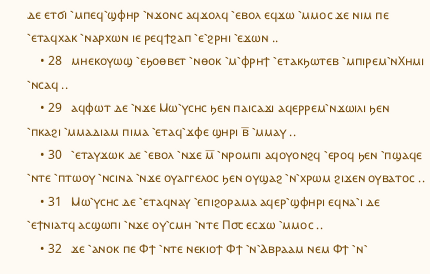ⲇⲉ ⲉⲧϭⲓ ⳿ⲙⲡⲉϥ⳿ϣⲫⲏⲣ ⳿ⲛϫⲟⲛⲥ ⲁϥϫⲟⲗϥ ⳿ⲉⲃⲟⲗ ⲉϥϫⲱ ⳿ⲙⲙⲟⲥ ϫⲉ ⲛⲓⲙ ⲡⲉ ⳿ⲉⲧⲁϥⲭⲁⲕ ⳿ⲛⲁⲣⲭⲱⲛ ⲓⲉ ⲣⲉϥϯϩⲁⲡ ⳿ⲉ⳿ϩⲣⲏⲓ ⳿ⲉϫⲱⲛ ..
    • 28   ⲙⲏⲉⲕⲟⲩⲱϣ ⳿ⲉϧⲟⲑⲃⲉⲧ ⳿ⲛⲑⲟⲕ ⳿ⲙ⳿ⲫⲣⲏϯ ⳿ⲉⲧⲁⲕϧⲱⲧⲉⲃ ⳿ⲙⲡⲓⲣⲉⲙ⳿ⲛⲬⲏⲙⲓ ⳿ⲛⲥⲁϥ ..
    • 29   ⲁϥⲫⲱⲧ ⲇⲉ ⳿ⲛϫⲉ Ⲙⲱ⳿ⲩⲥⲏⲥ ϧⲉⲛ ⲡⲁⲓⲥⲁϫⲓ ⲁϥⲉⲣⲣⲉⲙ⳿ⲛϫⲱⲓⲗⲓ ϧⲉⲛ ⳿ⲡⲕⲁϩⲓ ⳿ⲙⲙⲁⲇⲓⲁⲙ ⲡⲓⲙⲁ ⳿ⲉⲧⲁϥ⳿ϫⲫⲉ ϣⲏⲣⲓ ⲃ̅ ⳿ⲙⲙⲁⲩ ..
    • 30   ⳿ⲉⲧⲁⲩϫⲱⲕ ⲇⲉ ⳿ⲉⲃⲟⲗ ⳿ⲛϫⲉ ⲙ̅ ⳿ⲛⲣⲟⲙⲡⲓ ⲁϥⲟⲩⲟⲛϩϥ ⳿ⲉⲣⲟϥ ϧⲉⲛ ⳿ⲡϣⲁϥⲉ ⳿ⲛⲧⲉ ⳿ⲡⲧⲱⲟⲩ ⳿ⲛⲥⲓⲛⲁ ⳿ⲛϫⲉ ⲟⲩⲁⲅⲅⲉⲗⲟⲥ ϧⲉⲛ ⲟⲩϣⲁϩ ⳿ⲛ⳿ⲭⲣⲱⲙ ϩⲓϫⲉⲛ ⲟⲩⲃⲁⲧⲟⲥ ..
    • 31   Ⲙⲱ⳿ⲩⲥⲏⲥ ⲇⲉ ⳿ⲉⲧⲁϥⲛⲁⲩ ⳿ⲉⲡⲓϩⲟⲣⲁⲙⲁ ⲁϥⲉⲣ⳿ϣⲫⲏⲣⲓ ⲉϥⲛⲁ⳿ⲓ ⲇⲉ ⳿ⲉϯⲛⲓⲁⲧϥ ⲁⲥϣⲱⲡⲓ ⳿ⲛϫⲉ ⲟⲩ⳿ⲥⲙⲏ ⳿ⲛⲧⲉ Ⲡ⳪ ⲉⲥϫⲱ ⳿ⲙⲙⲟⲥ ..
    • 32   ϫⲉ ⳿ⲁⲛⲟⲕ ⲡⲉ Ⲫϯ ⳿ⲛⲧⲉ ⲛⲉⲕⲓⲟϯ Ⲫϯ ⳿ⲛ⳿Ⲁⲃⲣⲁⲁⲙ ⲛⲉⲙ Ⲫϯ ⳿ⲛ⳿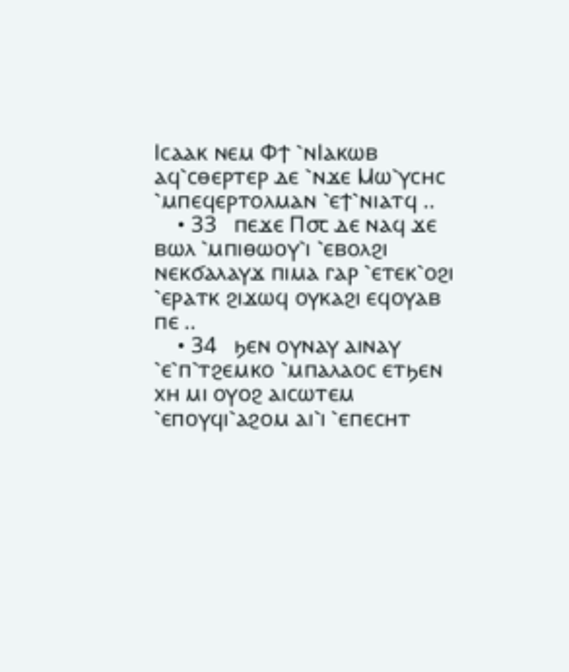Ⲓⲥⲁⲁⲕ ⲛⲉⲙ Ⲫϯ ⳿ⲛⲒⲁⲕⲱⲃ ⲁϥ⳿ⲥⲑⲉⲣⲧⲉⲣ ⲇⲉ ⳿ⲛϫⲉ Ⲙⲱ⳿ⲩⲥⲏⲥ ⳿ⲙⲡⲉϥⲉⲣⲧⲟⲗⲙⲁⲛ ⳿ⲉϯ⳿ⲛⲓⲁⲧϥ ..
    • 33   ⲡⲉϫⲉ Ⲡ⳪ ⲇⲉ ⲛⲁϥ ϫⲉ ⲃⲱⲗ ⳿ⲙⲡⲓⲑⲱⲟⲩ⳿ⲓ ⳿ⲉⲃⲟⲗϩⲓ ⲛⲉⲕϭⲁⲗⲁⲩϫ ⲡⲓⲙⲁ ⲅⲁⲣ ⳿ⲉⲧⲉⲕ⳿ⲟϩⲓ ⳿ⲉⲣⲁⲧⲕ ϩⲓϫⲱϥ ⲟⲩⲕⲁϩⲓ ⲉϥⲟⲩⲁⲃ ⲡⲉ ..
    • 34   ϧⲉⲛ ⲟⲩⲛⲁⲩ ⲁⲓⲛⲁⲩ ⳿ⲉ⳿ⲡ⳿ⲧϩⲉⲙⲕⲟ ⳿ⲙⲡⲁⲗⲁⲟⲥ ⲉⲧϧⲉⲛ ⲭⲏ ⲙⲓ ⲟⲩⲟϩ ⲁⲓⲥⲱⲧⲉⲙ ⳿ⲉⲡⲟⲩϥⲓ⳿ⲁϩⲟⲙ ⲁⲓ⳿ⲓ ⳿ⲉⲡⲉⲥⲏⲧ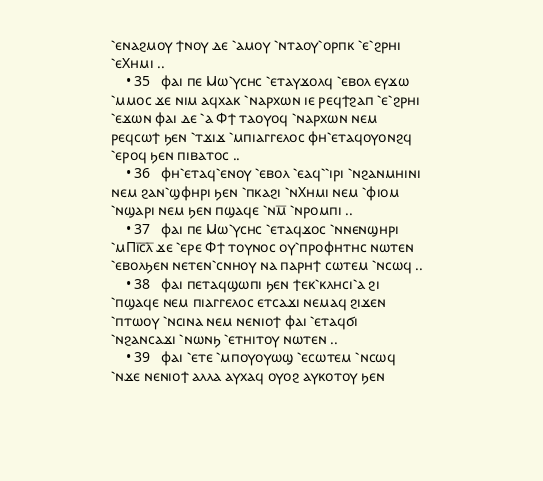⳿ⲉⲛⲁϩⲙⲟⲩ ϯⲛⲟⲩ ⲇⲉ ⳿ⲁⲙⲟⲩ ⳿ⲛⲧⲁⲟⲩ⳿ⲟⲣⲡⲕ ⳿ⲉ⳿ϩⲣⲏⲓ ⳿ⲉⲬⲏⲙⲓ ..
    • 35   ⲫⲁⲓ ⲡⲉ Ⲙⲱ⳿ⲩⲥⲏⲥ ⳿ⲉⲧⲁⲩϫⲟⲗϥ ⳿ⲉⲃⲟⲗ ⲉⲩϫⲱ ⳿ⲙⲙⲟⲥ ϫⲉ ⲛⲓⲙ ⲁϥⲭⲁⲕ ⳿ⲛⲁⲣⲭⲱⲛ ⲓⲉ ⲣⲉϥϯϩⲁⲡ ⳿ⲉ⳿ϩⲣⲏⲓ ⳿ⲉϫⲱⲛ ⲫⲁⲓ ⲇⲉ ⳿ⲁ Ⲫϯ ⲧⲁⲟⲩⲟϥ ⳿ⲛⲁⲣⲭⲱⲛ ⲛⲉⲙ ⲣⲉϥⲥⲱϯ ϧⲉⲛ ⳿ⲧϫⲓϫ ⳿ⲙⲡⲓⲁⲅⲅⲉⲗⲟⲥ ⲫⲏ⳿ⲉⲧⲁϥⲟⲩⲟⲛϩϥ ⳿ⲉⲣⲟϥ ϧⲉⲛ ⲡⲓⲃⲁⲧⲟⲥ ..
    • 36   ⲫⲏ⳿ⲉⲧⲁϥ⳿ⲉⲛⲟⲩ ⳿ⲉⲃⲟⲗ ⳿ⲉⲁϥ⳿⳿ⲓⲣⲓ ⳿ⲛϩⲁⲛⲙⲏⲓⲛⲓ ⲛⲉⲙ ϩⲁⲛ⳿ϣⲫⲏⲣⲓ ϧⲉⲛ ⳿ⲡⲕⲁϩⲓ ⳿ⲛⲬⲏⲙⲓ ⲛⲉⲙ ⳿ⲫⲓⲟⲙ ⳿ⲛϣⲁⲣⲓ ⲛⲉⲙ ϧⲉⲛ ⲡϣⲁϥⲉ ⳿ⲛⲙ̅ ⳿ⲛⲣⲟⲙⲡⲓ ..
    • 37   ⲫⲁⲓ ⲡⲉ Ⲙⲱ⳿ⲩⲥⲏⲥ ⳿ⲉⲧⲁϥϫⲟⲥ ⳿ⲛⲛⲉⲛϣⲏⲣⲓ ⳿ⲙⲠⲓ̅ⲥ̅ⲗ̅ ϫⲉ ⳿ⲉⲣⲉ Ⲫϯ ⲧⲟⲩⲛⲟⲥ ⲟⲩ⳿ⲡⲣⲟⲫⲏⲧⲏⲥ ⲛⲱⲧⲉⲛ ⳿ⲉⲃⲟⲗϧⲉⲛ ⲛⲉⲧⲉⲛ⳿ⲥⲛⲏⲟⲩ ⲛⲁ ⲡⲁⲣⲏϯ ⲥⲱⲧⲉⲙ ⳿ⲛⲥⲱϥ ..
    • 38   ⲫⲁⲓ ⲡⲉⲧⲁϥϣⲱⲡⲓ ϧⲉⲛ ϯⲉⲕ⳿ⲕⲗⲏⲥⲓ⳿ⲁ ϩⲓ ⳿ⲡϣⲁϥⲉ ⲛⲉⲙ ⲡⲓⲁⲅⲅⲉⲗⲟⲥ ⲉⲧⲥⲁϫⲓ ⲛⲉⲙⲁϥ ϩⲓϫⲉⲛ ⳿ⲡⲧⲱⲟⲩ ⳿ⲛⲥⲓⲛⲁ ⲛⲉⲙ ⲛⲉⲛⲓⲟϯ ⲫⲁⲓ ⳿ⲉⲧⲁϥϭⲓ ⳿ⲛϩⲁⲛⲥⲁϫⲓ ⳿ⲛⲱⲛϧ ⳿ⲉⲧⲏⲓⲧⲟⲩ ⲛⲱⲧⲉⲛ ..
    • 39   ⲫⲁⲓ ⳿ⲉⲧⲉ ⳿ⲙⲡⲟⲩⲟⲩⲱϣ ⳿ⲉⲥⲱⲧⲉⲙ ⳿ⲛⲥⲱϥ ⳿ⲛϫⲉ ⲛⲉⲛⲓⲟϯ ⲁⲗⲗⲁ ⲁⲩⲭⲁϥ ⲟⲩⲟϩ ⲁⲩⲕⲟⲧⲟⲩ ϧⲉⲛ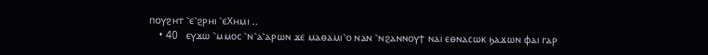ⲡⲟⲩϩⲏⲧ ⳿ⲉ⳿ϩⲣⲏⲓ ⳿ⲉⲬⲏⲙⲓ ..
    • 40   ⲉⲩϫⲱ ⳿ⲙⲙⲟⲥ ⳿ⲛ⳿ⲁ⳿ⲁⲣⲱⲛ ϫⲉ ⲙⲁⲑⲁⲙⲓ⳿ⲟ ⲛⲁⲛ ⳿ⲛϩⲁⲛⲛⲟⲩϯ ⲛⲁⲓ ⲉⲑⲛⲁⲥⲱⲕ ϧⲁϫⲱⲛ ⲫⲁⲓ ⲅⲁⲣ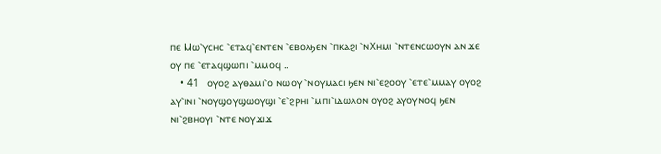ⲡⲉ Ⲙⲱ⳿ⲩⲥⲏⲥ ⳿ⲉⲧⲁϥ⳿ⲉⲛⲧⲉⲛ ⳿ⲉⲃⲟⲗϧⲉⲛ ⳿ⲡⲕⲁϩⲓ ⳿ⲛⲬⲏⲙⲓ ⳿ⲛⲧⲉⲛⲥⲱⲟⲩⲛ ⲁⲛ ϫⲉ ⲟⲩ ⲡⲉ ⳿ⲉⲧⲁϥϣⲱⲡⲓ ⳿ⲙⲙⲟϥ ..
    • 41   ⲟⲩⲟϩ ⲁⲩⲑⲁⲙⲓ⳿ⲟ ⲛⲱⲟⲩ ⳿ⲛⲟⲩⲙⲁⲥⲓ ϧⲉⲛ ⲛⲓ⳿ⲉϩⲟⲟⲩ ⳿ⲉⲧⲉ⳿ⲙⲙⲁⲩ ⲟⲩⲟϩ ⲁⲩ⳿ⲓⲛⲓ ⳿ⲛⲟⲩϣⲟⲩϣⲱⲟⲩϣⲓ ⳿ⲉ⳿ϩⲣⲏⲓ ⳿ⲙⲡⲓ⳿ⲓⲇⲱⲗⲟⲛ ⲟⲩⲟϩ ⲁⲩⲟⲩⲛⲟϥ ϧⲉⲛ ⲛⲓ⳿ϩⲃⲏⲟⲩⲓ ⳿ⲛⲧⲉ ⲛⲟⲩϫⲓϫ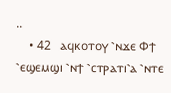..
    • 42   ⲁϥⲕⲟⲧⲟⲩ ⳿ⲛϫⲉ Ⲫϯ ⳿ⲉϣⲉⲙϣⲓ ⳿ⲛϯ ⳿ⲥⲧⲣⲁⲧⲓ⳿ⲁ ⳿ⲛⲧⲉ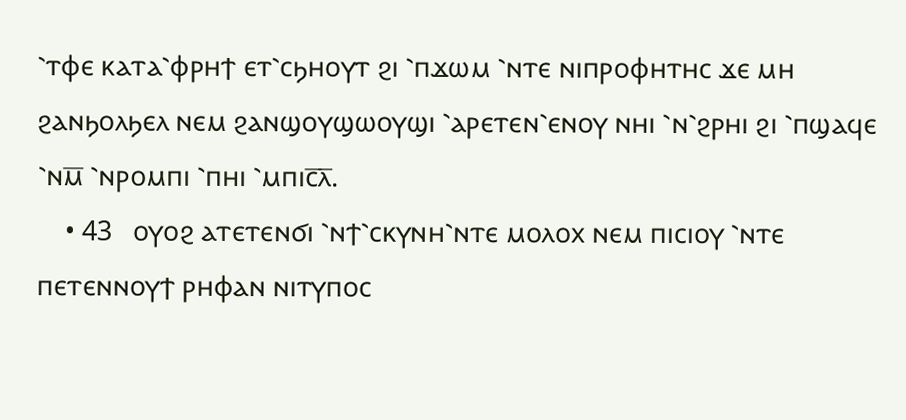⳿ⲧⲫⲉ ⲕⲁⲧⲁ⳿ⲫⲣⲏϯ ⲉⲧ⳿ⲥϧⲏⲟⲩⲧ ϩⲓ ⳿ⲡϫⲱⲙ ⳿ⲛⲧⲉ ⲛⲓⲡⲣⲟⲫⲏⲧⲏⲥ ϫⲉ ⲙⲏ ϩⲁⲛϧⲟⲗϧⲉⲗ ⲛⲉⲙ ϩⲁⲛϣⲟⲩϣⲱⲟⲩϣⲓ ⳿ⲁⲣⲉⲧⲉⲛ⳿ⲉⲛⲟⲩ ⲛⲏⲓ ⳿ⲛ⳿ϩⲣⲏⲓ ϩⲓ ⳿ⲡϣⲁϥⲉ ⳿ⲛⲙ̅ ⳿ⲛⲣⲟⲙⲡⲓ ⳿ⲡⲏⲓ ⳿ⲙⲡⲓⲥ̅ⲗ̅.
    • 43   ⲟⲩⲟϩ ⲁⲧⲉⲧⲉⲛϭⲓ ⳿ⲛϯ⳿ⲥⲕⲩⲛⲏ⳿ⲛⲧⲉ ⲙⲟⲗⲟⲭ ⲛⲉⲙ ⲡⲓⲥⲓⲟⲩ ⳿ⲛⲧⲉ ⲡⲉⲧⲉⲛⲛⲟⲩϯ ⲣⲏⲫⲁⲛ ⲛⲓⲧⲩⲡⲟⲥ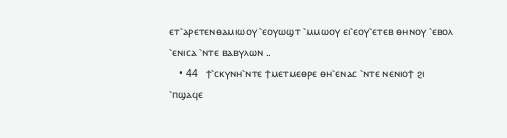ⲉⲧ⳿ⲁⲣⲉⲧⲉⲛⲑⲁⲙⲓⲱⲟⲩ ⳿ⲉⲟⲩⲱϣⲧ ⳿ⲙⲙⲱⲟⲩ ⲉⲓ⳿ⲉⲟⲩ⳿ⲉⲧⲉⲃ ⲑⲏⲛⲟⲩ ⳿ⲉⲃⲟⲗ ⳿ⲉⲛⲓⲥⲁ ⳿ⲛⲧⲉ ⲃⲁⲃⲩⲗⲱⲛ ..
    • 44   ϯ⳿ⲥⲕⲩⲛⲏ⳿ⲛⲧⲉ ϯⲙⲉⲧⲙⲉⲑⲣⲉ ⲑⲏ⳿ⲉⲛⲁⲥ ⳿ⲛⲧⲉ ⲛⲉⲛⲓⲟϯ ϩⲓ ⳿ⲡϣⲁϥⲉ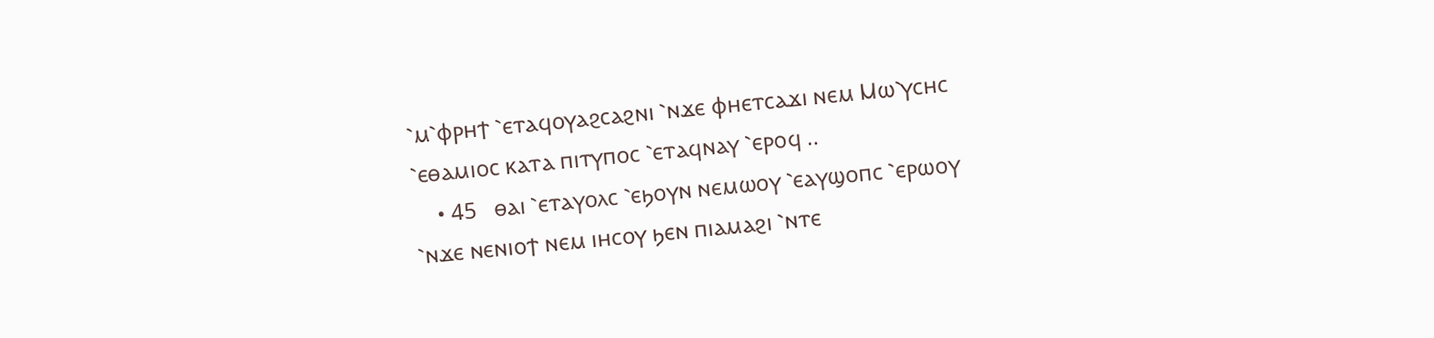⳿ⲙ⳿ⲫⲣⲏϯ ⳿ⲉⲧⲁϥⲟⲩⲁϩⲥⲁϩⲛⲓ ⳿ⲛϫⲉ ⲫⲏⲉⲧⲥⲁϫⲓ ⲛⲉⲙ Ⲙⲱ⳿ⲩⲥⲏⲥ ⳿ⲉⲑⲁⲙⲓⲟⲥ ⲕⲁⲧⲁ ⲡⲓⲧⲩⲡⲟⲥ ⳿ⲉⲧⲁϥⲛⲁⲩ ⳿ⲉⲣⲟϥ ..
    • 45   ⲑⲁⲓ ⳿ⲉⲧⲁⲩⲟⲗⲥ ⳿ⲉϧⲟⲩⲛ ⲛⲉⲙⲱⲟⲩ ⳿ⲉⲁⲩϣⲟⲡⲥ ⳿ⲉⲣⲱⲟⲩ ⳿ⲛϫⲉ ⲛⲉⲛⲓⲟϯ ⲛⲉⲙ ⲓⲏⲥⲟⲩ ϧⲉⲛ ⲡⲓⲁⲙⲁϩⲓ ⳿ⲛⲧⲉ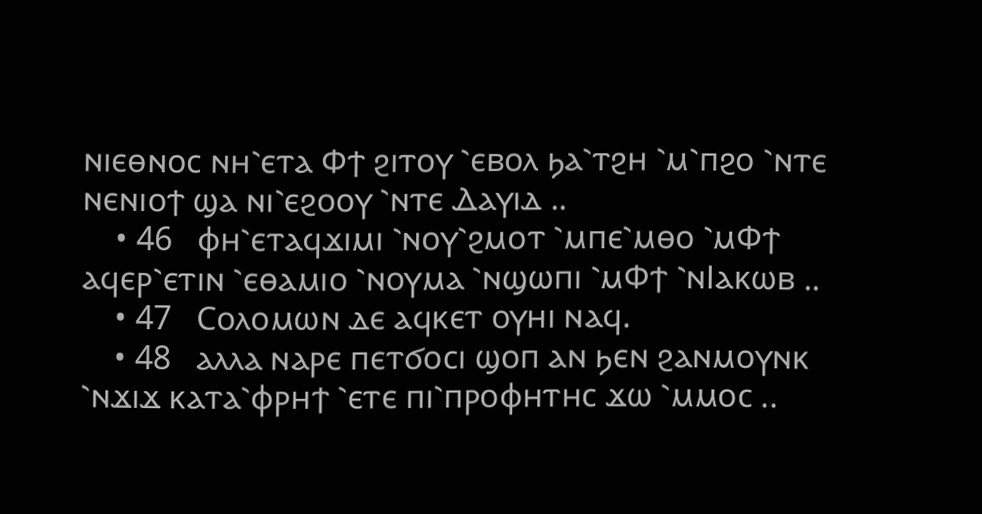ⲛⲓⲉⲑⲛⲟⲥ ⲛⲏ⳿ⲉⲧⲁ Ⲫϯ ϩⲓⲧⲟⲩ ⳿ⲉⲃⲟⲗ ϧⲁ⳿ⲧϩⲏ ⳿ⲙ⳿ⲡϩⲟ ⳿ⲛⲧⲉ ⲛⲉⲛⲓⲟϯ ϣⲁ ⲛⲓ⳿ⲉϩⲟⲟⲩ ⳿ⲛⲧⲉ Ⲇⲁⲩⲓⲇ ..
    • 46   ⲫⲏ⳿ⲉⲧⲁϥϫⲓⲙⲓ ⳿ⲛⲟⲩ⳿ϩⲙⲟⲧ ⳿ⲙⲡⲉ⳿ⲙⲑⲟ ⳿ⲙⲪϯ ⲁϥⲉⲣ⳿ⲉⲧⲓⲛ ⳿ⲉⲑⲁⲙⲓⲟ ⳿ⲛⲟⲩⲙⲁ ⳿ⲛϣⲱⲡⲓ ⳿ⲙⲪϯ ⳿ⲛⲒⲁⲕⲱⲃ ..
    • 47   Ⲥⲟⲗⲟⲙⲱⲛ ⲇⲉ ⲁϥⲕⲉⲧ ⲟⲩⲏⲓ ⲛⲁϥ.
    • 48   ⲁⲗⲗⲁ ⲛⲁⲣⲉ ⲡⲉⲧϭⲟⲥⲓ ϣⲟⲡ ⲁⲛ ϧⲉⲛ ϩⲁⲛⲙⲟⲩⲛⲕ ⳿ⲛϫⲓϫ ⲕⲁⲧⲁ⳿ⲫⲣⲏϯ ⳿ⲉⲧⲉ ⲡⲓ⳿ⲡⲣⲟⲫⲏⲧⲏⲥ ϫⲱ ⳿ⲙⲙⲟⲥ ..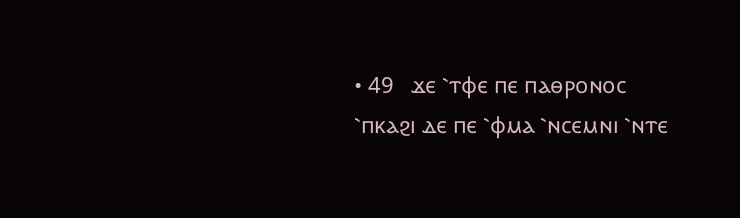• 49   ϫⲉ ⳿ⲧⲫⲉ ⲡⲉ ⲡⲁⲑⲣⲟⲛⲟⲥ ⳿ⲡⲕⲁϩⲓ ⲇⲉ ⲡⲉ ⳿ⲫⲙⲁ ⳿ⲛⲥⲉⲙⲛⲓ ⳿ⲛⲧⲉ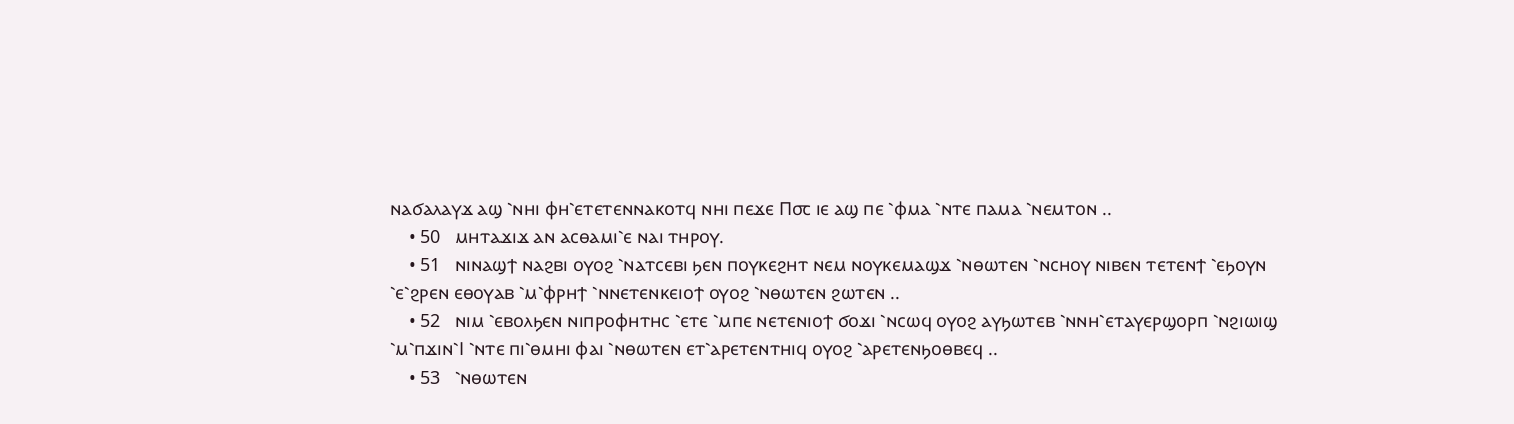ⲛⲁϭⲁⲗⲁⲩϫ ⲁϣ ⳿ⲛⲏⲓ ⲫⲏ⳿ⲉⲧⲉⲧⲉⲛⲛⲁⲕⲟⲧϥ ⲛⲏⲓ ⲡⲉϫⲉ Ⲡ⳪ ⲓⲉ ⲁϣ ⲡⲉ ⳿ⲫⲙⲁ ⳿ⲛⲧⲉ ⲡⲁⲙⲁ ⳿ⲛⲉⲙⲧⲟⲛ ..
    • 50   ⲙⲏⲧⲁϫⲓϫ ⲁⲛ ⲁⲥⲑⲁⲙⲓ⳿ⲉ ⲛⲁⲓ ⲧⲏⲣⲟⲩ.
    • 51   ⲛⲓⲛⲁϣϯ ⲛⲁϩⲃⲓ ⲟⲩⲟϩ ⳿ⲛⲁⲧⲥⲉⲃⲓ ϧⲉⲛ ⲡⲟⲩⲕⲉϩⲏⲧ ⲛⲉⲙ ⲛⲟⲩⲕⲉⲙⲁϣϫ ⳿ⲛⲑⲱⲧⲉⲛ ⳿ⲛⲥⲏⲟⲩ ⲛⲓⲃⲉⲛ ⲧⲉⲧⲉⲛϯ ⳿ⲉϧⲟⲩⲛ ⳿ⲉ⳿ϩⲣⲉⲛ ⲉⲑⲟⲩⲁⲃ ⳿ⲙ⳿ⲫⲣⲏϯ ⳿ⲛⲛⲉⲧⲉⲛⲕⲉⲓⲟϯ ⲟⲩⲟϩ ⳿ⲛⲑⲱⲧⲉⲛ ϩⲱⲧⲉⲛ ..
    • 52   ⲛⲓⲙ ⳿ⲉⲃⲟⲗϧⲉⲛ ⲛⲓⲡⲣⲟⲫⲏⲧⲏⲥ ⳿ⲉⲧⲉ ⳿ⲙⲡⲉ ⲛⲉⲧⲉⲛⲓⲟϯ ϭⲟϫⲓ ⳿ⲛⲥⲱϥ ⲟⲩⲟϩ ⲁⲩϧⲱⲧⲉⲃ ⳿ⲛⲛⲏ⳿ⲉⲧⲁⲩⲉⲣϣⲟⲣⲡ ⳿ⲛϩⲓⲱⲓϣ ⳿ⲙ⳿ⲡϫⲓⲛ⳿Ⲓ ⳿ⲛⲧⲉ ⲡⲓ⳿ⲑⲙⲏⲓ ⲫⲁⲓ ⳿ⲛⲑⲱⲧⲉⲛ ⲉⲧ⳿ⲁⲣⲉⲧⲉⲛⲧⲏⲓϥ ⲟⲩⲟϩ ⳿ⲁⲣⲉⲧⲉⲛϧⲟⲑⲃⲉϥ ..
    • 53   ⳿ⲛⲑⲱⲧⲉⲛ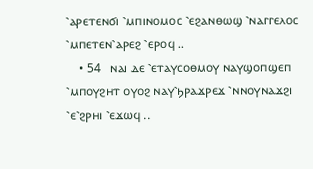⳿ⲁⲣⲉⲧⲉⲛϭⲓ ⳿ⲙⲡⲓⲛⲟⲙⲟⲥ ⳿ⲉϩⲁⲛⲑⲱϣ ⳿ⲛⲁⲅⲅⲉⲗⲟⲥ ⳿ⲙⲡⲉⲧⲉⲛ⳿ⲁⲣⲉϩ ⳿ⲉⲣⲟϥ ..
    • 54   ⲛⲁⲓ ⲇⲉ ⳿ⲉⲧⲁⲩⲥⲟⲑⲙⲟⲩ ⲛⲁⲩϣⲟⲡϣⲉⲡ ⳿ⲙⲡⲟⲩϩⲏⲧ ⲟⲩⲟϩ ⲛⲁⲩ⳿ϧⲣⲁϫⲣⲉϫ ⳿ⲛⲛⲟⲩⲛⲁϫϩⲓ ⳿ⲉ⳿ϩⲣⲏⲓ ⳿ⲉϫⲱϥ ..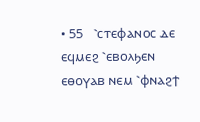• 55   ⳿ⲥⲧⲉⲫⲁⲛⲟⲥ ⲇⲉ ⲉϥⲙⲉϩ ⳿ⲉⲃⲟⲗϧⲉⲛ ⲉⲑⲟⲩⲁⲃ ⲛⲉⲙ ⳿ⲫⲛⲁϩϯ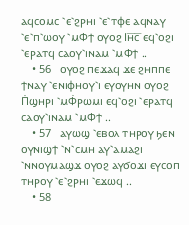ⲁϥⲥⲟⲙⲥ ⳿ⲉ⳿ϩⲣⲏⲓ ⳿ⲉ⳿ⲧⲫⲉ ⲁϥⲛⲁⲩ ⳿ⲉ⳿ⲡ⳿ⲱⲟⲩ ⳿ⲙⲪϯ ⲟⲩⲟϩ Ⲓⲏ̅ⲥ̅ ⲉϥ⳿ⲟϩⲓ ⳿ⲉⲣⲁⲧϥ ⲥⲁⲟⲩ⳿ⲓⲛⲁⲙ ⳿ⲙⲪϯ ..
    • 56   ⲟⲩⲟϩ ⲡⲉϫⲁϥ ϫⲉ ϩⲏⲡⲡⲉ ϯⲛⲁⲩ ⳿ⲉⲛⲓⲫⲏⲟⲩ⳿ⲓ ⲉⲩⲟⲩⲏⲛ ⲟⲩⲟϩ Ⲡ̇ϣⲏⲣⲓ ⳿ⲙⲪ̇ⲣⲱⲙⲓ ⲉϥ⳿ⲟϩⲓ ⳿ⲉⲣⲁⲧϥ ⲥⲁⲟⲩ⳿ⲓⲛⲁⲙ ⳿ⲙⲪϯ ..
    • 57   ⲁⲩⲱϣ ⳿ⲉⲃⲟⲗ ⲧⲏⲣⲟⲩ ϧⲉⲛ ⲟⲩⲛⲓϣϯ ⳿ⲛ⳿ⲥⲙⲏ ⲁⲩ⳿ⲁⲙⲁϩⲓ ⳿ⲛⲛⲟⲩⲙⲁϣϫ ⲟⲩⲟϩ ⲁⲩϭⲟϫⲓ ⲉⲩⲥⲟⲡ ⲧⲏⲣⲟⲩ ⳿ⲉ⳿ϩⲣⲏⲓ ⳿ⲉϫⲱϥ ..
    • 58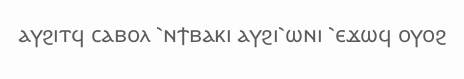ⲁⲩϩⲓⲧϥ ⲥⲁⲃⲟⲗ ⳿ⲛϯⲃⲁⲕⲓ ⲁⲩϩⲓ⳿ⲱⲛⲓ ⳿ⲉϫⲱϥ ⲟⲩⲟϩ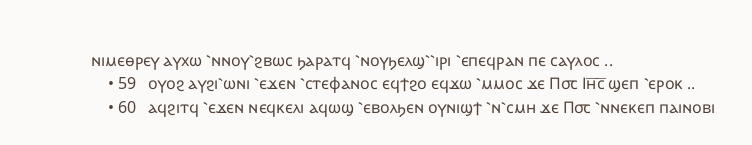ⲛⲓⲙⲉⲑⲣⲉⲩ ⲁⲩⲭⲱ ⳿ⲛⲛⲟⲩ⳿ϩⲃⲱⲥ ϧⲁⲣⲁⲧϥ ⳿ⲛⲟⲩϧⲉⲗϣ⳿⳿ⲓⲣⲓ ⳿ⲉⲡⲉϥⲣⲁⲛ ⲡⲉ ⲥⲁⲩⲗⲟⲥ ..
    • 59   ⲟⲩⲟϩ ⲁⲩϩⲓ⳿ⲱⲛⲓ ⳿ⲉϫⲉⲛ ⳿ⲥⲧⲉⲫⲁⲛⲟⲥ ⲉϥϯϩⲟ ⲉϥϫⲱ ⳿ⲙⲙⲟⲥ ϫⲉ Ⲡ⳪ Ⲓⲏ̅ⲥ̅ ϣⲉⲡ ⳿ⲉⲣⲟⲕ ..
    • 60   ⲁϥϩⲓⲧϥ ⳿ⲉϫⲉⲛ ⲛⲉϥⲕⲉⲗⲓ ⲁϥⲱϣ ⳿ⲉⲃⲟⲗϧⲉⲛ ⲟⲩⲛⲓϣϯ ⳿ⲛ⳿ⲥⲙⲏ ϫⲉ Ⲡ⳪ ⳿ⲛⲛⲉⲕⲉⲡ ⲡⲁⲓⲛⲟⲃⲓ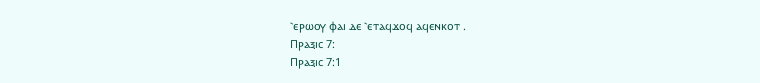⳿ⲉⲣⲱⲟⲩ ⲫⲁⲓ ⲇⲉ ⳿ⲉⲧⲁϥϫⲟϥ ⲁϥⲉⲛⲕⲟⲧ .
Ⲡⲣⲁⲝⲓⲥ 7:
Ⲡⲣⲁⲝⲓⲥ 7:1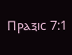Ⲡⲣⲁⲝⲓⲥ 7:1